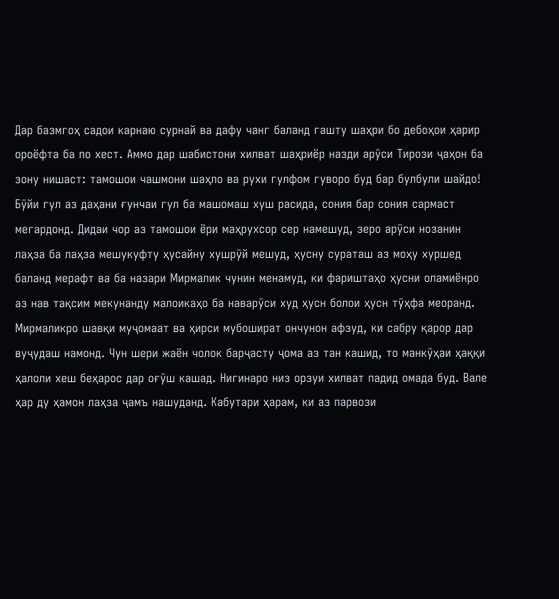Дар базмгоҳ садои карнаю сурнай ва дафу чанг баланд гашту шаҳри бо дебоҳои ҳарир ороёфта ба по хест. Аммо дар шабистони хилват шаҳриёр назди арӯси Тирози ҷаҳон ба зону нишаст: тамошои чашмони шаҳло ва рухи гулфом гуворо буд бар булбули шайдо! Бӯйи гул аз даҳани ғунчаи гул ба машомаш хуш расида, сония бар сония сармаст мегардонд. Дидаи чор аз тамошои ёри маҳрухсор сер намешуд, зеро арӯси нозанин лаҳза ба лаҳза мешукуфту ҳусайну хушрӯй мешуд, ҳусну сураташ аз моҳу хуршед баланд мерафт ва ба назари Мирмалик чунин менамуд, ки фариштаҳо ҳусни оламиёнро аз нав тақсим мекунанду малоикаҳо ба наварӯси худ ҳусн болои ҳусн тӯҳфа меоранд.
Мирмаликро шавқи муҷомаат ва ҳирси мубошират ончунон афзуд, ки сабру қарор дар вуҷудаш намонд. Чун шери жаён чолок барҷасту ҷома аз тан кашид, то манкӯҳаи ҳаққи ҳалоли хеш беҳарос дар оғӯш кашад. Нигинаро низ орзуи хилват падид омада буд. Вале ҳар ду ҳамон лаҳза ҷамъ нашуданд. Кабутари ҳарам, ки аз парвози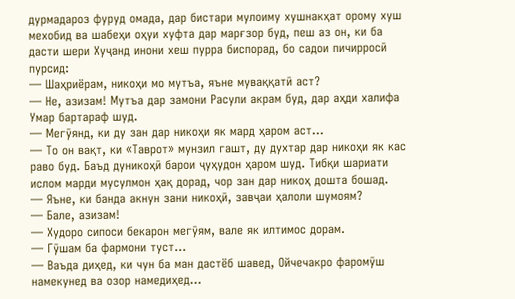дурмадароз фуруд омада, дар бистари мулоиму хушнакҳат орому хуш мехобид ва шабеҳи оҳуи хуфта дар марғзор буд, пеш аз он, ки ба дасти шери Хуҷанд инони хеш пурра биспорад, бо садои пичирросӣ пурсид:
— Шаҳриёрам, никоҳи мо мутъа, яъне муваққатӣ аст?
— Не, азизам! Мутъа дар замони Расули акрам буд, дар аҳди халифа Умар бартараф шуд.
— Мегӯянд, ки ду зан дар никоҳи як мард ҳаром аст…
— То он вақт, ки «Таврот» мунзил гашт, ду духтар дар никоҳи як кас раво буд. Баъд дуникоҳӣ барои ҷуҳудон ҳаром шуд. Тибқи шариати ислом марди мусулмон ҳақ дорад, чор зан дар никоҳ дошта бошад.
— Яъне, ки банда акнун зани никоҳӣ, завҷаи ҳалоли шумоям?
— Бале, азизам!
— Худоро сипоси бекарон мегӯям, вале як илтимос дорам.
— Гӯшам ба фармони туст…
— Ваъда диҳед, ки чун ба ман дастёб шавед, Ойчечакро фаромӯш намекунед ва озор намедиҳед…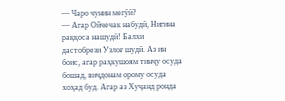— Чаро чунин мегӯӣ?
— Агар Ойчечак набудӣ, Нигина раққоса нашудӣ! Балхи дастобрези Узлоғ шудӣ. Аз ин боис, агар раҳкушоям тинҷу осуда бошад, виҷдонам орому осуда хоҳад буд. Агар аз Хуҷанд ронда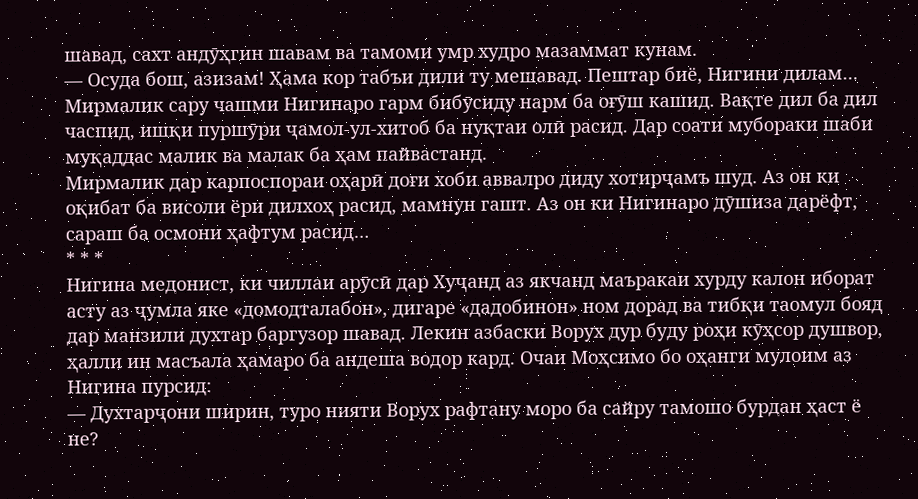шавад, сахт андӯҳгин шавам ва тамоми умр худро мазаммат кунам.
— Осуда бош, азизам! Ҳама кор табъи дили ту мешавад. Пештар биё, Нигини дилам…
Мирмалик сару чашми Нигинаро гарм бибӯсиду нарм ба оғӯш кашид. Вақте дил ба дил часпид, ишқи пуршӯри ҷамол-ул-хитоб ба нуқтаи олӣ расид. Дар соати мубораки шаби муқаддас малик ва малак ба ҳам пайвастанд.
Мирмалик дар карпоспораи оҳарӣ доғи хоби аввалро диду хотирҷамъ шуд. Аз он ки оқибат ба висоли ёри дилхоҳ расид, мамнун гашт. Аз он ки Нигинаро дӯшиза дарёфт, сараш ба осмони ҳафтум расид…
* * *
Нигина медонист, ки чиллаи арӯсӣ дар Хуҷанд аз якчанд маъракаи хурду калон иборат асту аз ҷумла яке «домодталабон», дигаре «дадобинон» ном дорад ва тибқи таомул бояд дар манзили духтар баргузор шавад. Лекин азбаски Ворух дур буду роҳи кӯҳсор душвор, ҳалли ин масъала ҳамаро ба андеша водор кард. Очаи Моҳсимо бо оҳанги мулоим аз Нигина пурсид:
— Духтарҷони ширин, туро нияти Ворух рафтану моро ба сайру тамошо бурдан ҳаст ё не?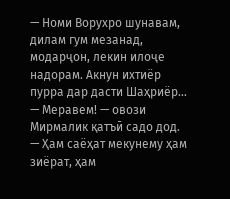— Номи Ворухро шунавам, дилам гум мезанад, модарҷон, лекин илоҷе надорам. Акнун ихтиёр пурра дар дасти Шаҳриёр…
— Меравем! — овози Мирмалик қатъӣ садо дод. — Ҳам саёҳат мекунему ҳам зиёрат, ҳам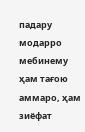падару модарро мебинему ҳам тағою аммаро, ҳам зиёфат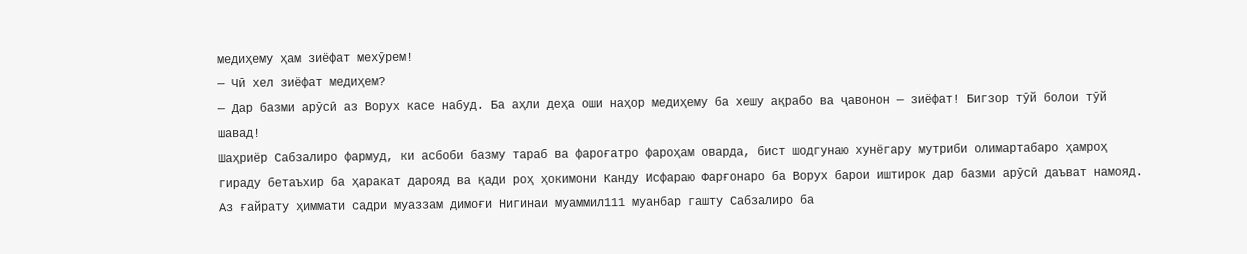медиҳему ҳам зиёфат мехӯрем!
— Чӣ хел зиёфат медиҳем?
— Дар базми арӯсӣ аз Ворух касе набуд. Ба аҳли деҳа оши наҳор медиҳему ба хешу ақрабо ва ҷавонон — зиёфат! Бигзор тӯй болои тӯй шавад!
Шаҳриёр Сабзалиро фармуд, ки асбоби базму тараб ва фароғатро фароҳам оварда, бист шодгунаю хунёгару мутриби олимартабаро ҳамроҳ гираду бетаъхир ба ҳаракат дарояд ва қади роҳ ҳокимони Канду Исфараю Фарғонаро ба Ворух барои иштирок дар базми арӯсӣ даъват намояд. Аз ғайрату ҳиммати садри муаззам димоғи Нигинаи муаммил111 муанбар гашту Сабзалиро ба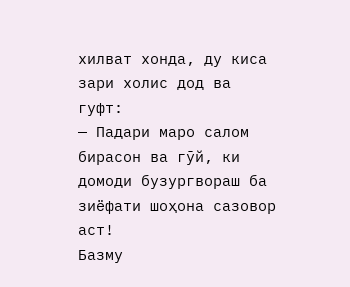хилват хонда, ду киса зари холис дод ва гуфт:
— Падари маро салом бирасон ва гӯй, ки домоди бузургвораш ба зиёфати шоҳона сазовор аст!
Базму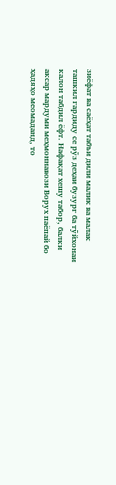зиёфат ва саёҳат табъи дили малик ва малак ташкил гардиду се рӯз деҳаи бузург ба тӯйхонаи калон табдил ёфт. Нафақат хешу табор, балки аксар мардуми меҳмоннавози Ворух паёпай бо ҳадяҳо меомаданд, то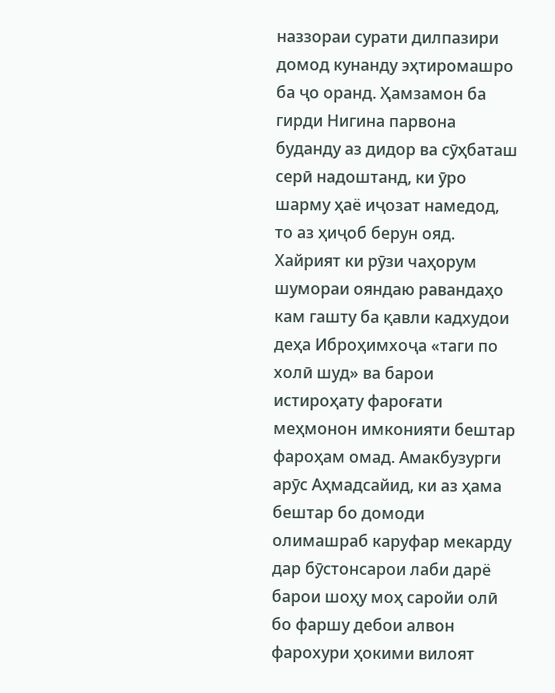наззораи сурати дилпазири домод кунанду эҳтиромашро ба ҷо оранд. Ҳамзамон ба гирди Нигина парвона буданду аз дидор ва сӯҳбаташ серӣ надоштанд, ки ӯро шарму ҳаё иҷозат намедод, то аз ҳиҷоб берун ояд.
Хайрият ки рӯзи чаҳорум шумораи ояндаю равандаҳо кам гашту ба қавли кадхудои деҳа Иброҳимхоҷа «таги по холӣ шуд» ва барои истироҳату фароғати меҳмонон имконияти бештар фароҳам омад. Амакбузурги арӯс Аҳмадсайид, ки аз ҳама бештар бо домоди олимашраб каруфар мекарду дар бӯстонсарои лаби дарё барои шоҳу моҳ саройи олӣ бо фаршу дебои алвон фарохури ҳокими вилоят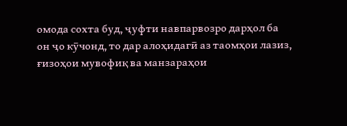омода сохта буд, ҷуфти навпарвозро дарҳол ба он ҷо кӯчонд, то дар алоҳидагӣ аз таомҳои лазиз, ғизоҳои мувофиқ ва манзараҳои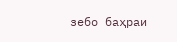зебо баҳраи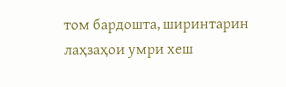том бардошта, ширинтарин лаҳзаҳои умри хеш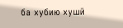ба хубию хушӣ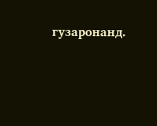гузаронанд.